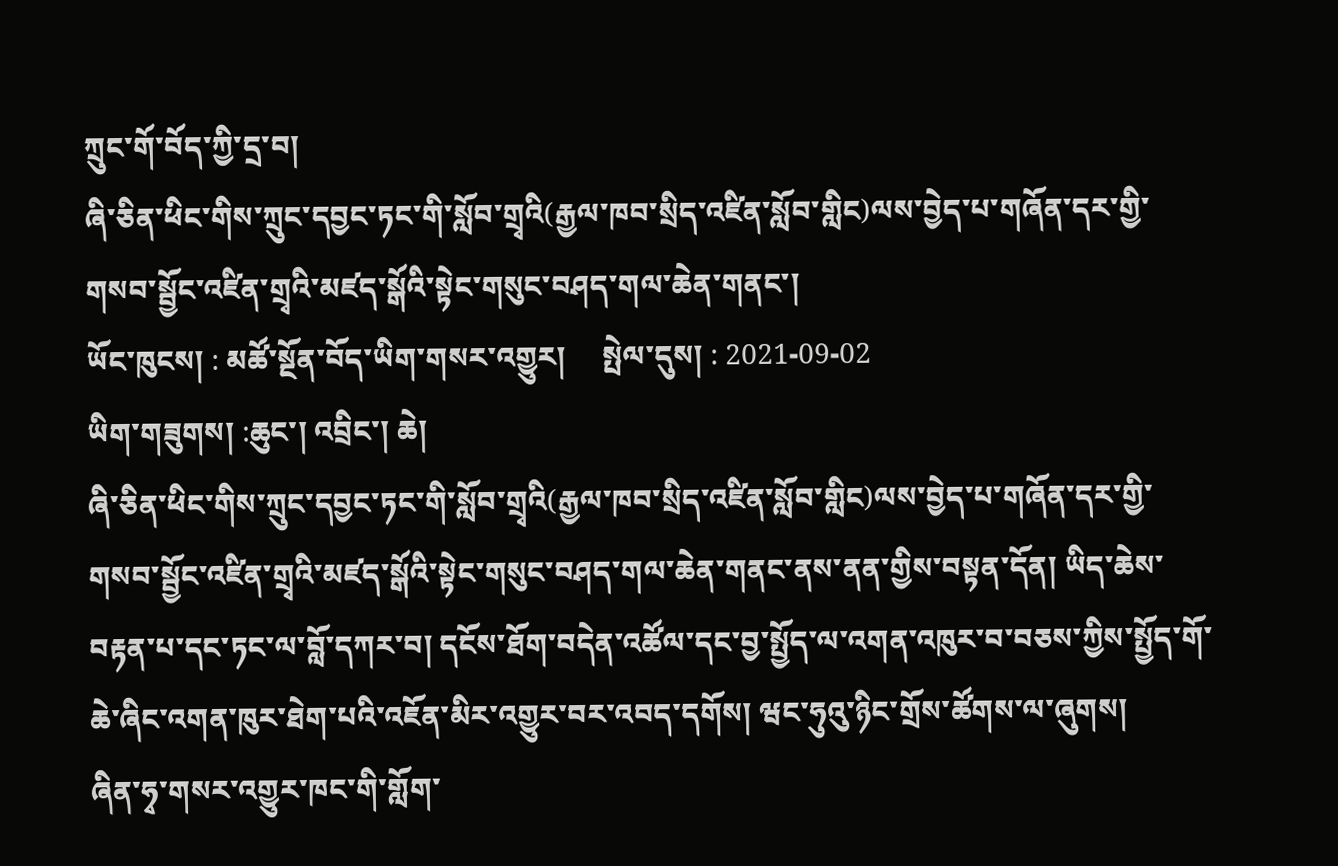ཀྲུང་གོ་བོད་ཀྱི་དྲ་བ།
ཞི་ཅིན་ཕིང་གིས་ཀྲུང་དབྱང་ཏང་གི་སློབ་གྲྭའི(རྒྱལ་ཁབ་སྲིད་འཛིན་སློབ་གླིང)ལས་བྱེད་པ་གཞོན་དར་གྱི་གསབ་སྦྱོང་འཛིན་གྲྭའི་མཛད་སྒོའི་སྟེང་གསུང་བཤད་གལ་ཆེན་གནང་།
ཡོང་ཁུངས། : མཚོ་སྔོན་བོད་ཡིག་གསར་འགྱུར།     སྤེལ་དུས། : 2021-09-02
ཡིག་གཟུགས། :ཆུང་། འབྲིང་། ཆེ།
ཞི་ཅིན་ཕིང་གིས་ཀྲུང་དབྱང་ཏང་གི་སློབ་གྲྭའི(རྒྱལ་ཁབ་སྲིད་འཛིན་སློབ་གླིང)ལས་བྱེད་པ་གཞོན་དར་གྱི་གསབ་སྦྱོང་འཛིན་གྲྭའི་མཛད་སྒོའི་སྟེང་གསུང་བཤད་གལ་ཆེན་གནང་ནས་ནན་གྱིས་བསྟན་དོན། ཡིད་ཆེས་བརྟན་པ་དང་ཏང་ལ་བློ་དཀར་བ། དངོས་ཐོག་བདེན་འཚོལ་དང་བྱ་སྤྱོད་ལ་འགན་འཁུར་བ་བཅས་ཀྱིས་སྤྱོད་གོ་ཆེ་ཞིང་འགན་ཁུར་ཐེག་པའི་འཇོན་མིར་འགྱུར་བར་འབད་དགོས། ཝང་ཧུའུ་ཉིང་གྲོས་ཚོགས་ལ་ཞུགས།
ཞིན་ཧྭ་གསར་འགྱུར་ཁང་གི་གློག་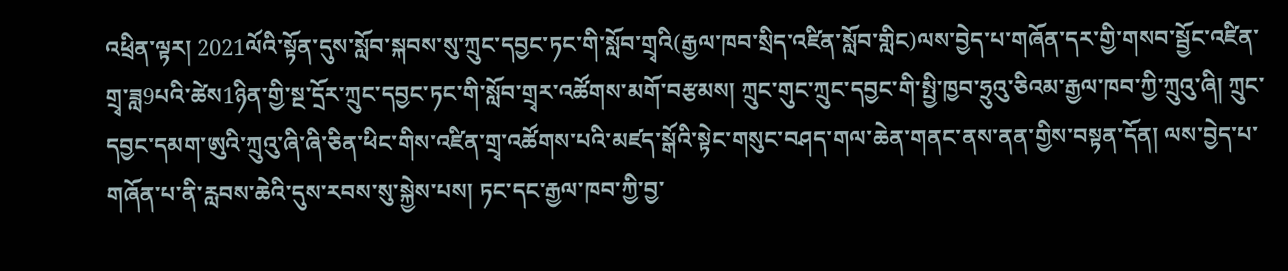འཕྲིན་ལྟར། 2021ལོའི་སྟོན་དུས་སློབ་སྐབས་སུ་ཀྲུང་དབྱང་ཏང་གི་སློབ་གྲྭའི(རྒྱལ་ཁབ་སྲིད་འཛིན་སློབ་གླིང)ལས་བྱེད་པ་གཞོན་དར་གྱི་གསབ་སྦྱོང་འཛིན་གྲྭ་ཟླ9པའི་ཚེས1ཉིན་གྱི་སྔ་དྲོར་ཀྲུང་དབྱང་ཏང་གི་སློབ་གྲྭར་འཚོགས་མགོ་བརྩམས། ཀྲུང་གུང་ཀྲུང་དབྱང་གི་སྤྱི་ཁྱབ་ཧྲུའུ་ཅིའམ་རྒྱལ་ཁབ་ཀྱི་ཀྲུའུ་ཞི། ཀྲུང་དབྱང་དམག་ཨུའི་ཀྲུའུ་ཞི་ཞི་ཅིན་ཕིང་གིས་འཛིན་གྲྭ་འཚོགས་པའི་མཛད་སྒོའི་སྟེང་གསུང་བཤད་གལ་ཆེན་གནང་ནས་ནན་གྱིས་བསྟན་དོན། ལས་བྱེད་པ་གཞོན་པ་ནི་རླབས་ཆེའི་དུས་རབས་སུ་སྐྱེས་པས། ཏང་དང་རྒྱལ་ཁབ་ཀྱི་བྱ་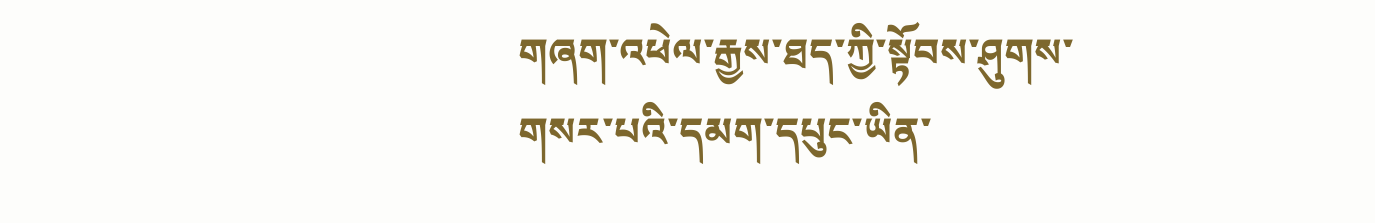གཞག་འཕེལ་རྒྱས་ཐད་ཀྱི་སྟོབས་ཤུགས་གསར་པའི་དམག་དཔུང་ཡིན་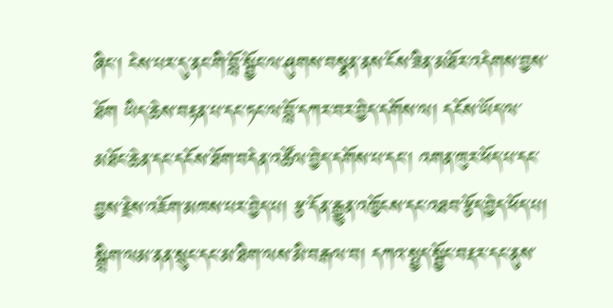ཞིང་། ངེས་པར་དུ་ནང་གི་བློ་སྦྱོང་ལ་ཤུགས་བསྣན་ནས་ངོས་ཟིན་མཐོར་འདེགས་བྱས་ཐོག ཡིད་ཆེས་བརྟན་པ་དང་ཏང་ལ་བློ་དཀར་བར་བྱེད་དགོས་ལ། དངོས་ཡོད་ལ་མཐོང་ཆེན་དང་དངོས་ཐོག་བདེན་འཚོལ་བྱེད་དགོས་པ་དང་། འགན་ཁུར་ཕོད་པ་དང་བྱས་རྗེས་འཇོག་མཁས་པར་བྱེད་པ། རྩ་དོན་རྒྱུན་འཁྱོངས་དང་འཐབ་རྩོད་བྱེད་ཕོད་པ། སྒྲིག་ལམ་ནན་སྲུང་དང་མ་ཐིག་ལས་མི་བརྒལ་བ། དཀའ་སྤྱད་སྦྱོང་བརྡར་དང་ནུས་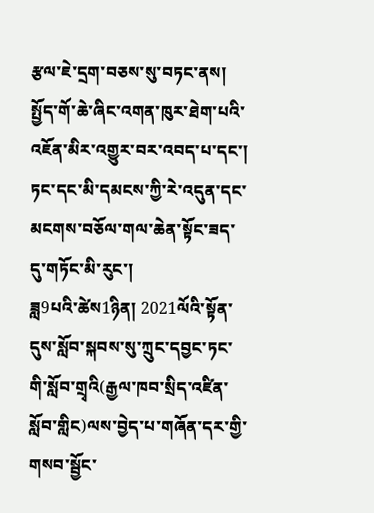རྩལ་ཇེ་དྲག་བཅས་སུ་བཏང་ནས། སྤྱོད་གོ་ཆེ་ཞིང་འགན་ཁུར་ཐེག་པའི་འཇོན་མིར་འགྱུར་བར་འབད་པ་དང་། ཏང་དང་མི་དམངས་ཀྱི་རེ་འདུན་དང་མངགས་བཅོལ་གལ་ཆེན་སྟོང་ཟད་དུ་གཏོང་མི་རུང་།
ཟླ9པའི་ཚེས1ཉིན། 2021ལོའི་སྟོན་དུས་སློབ་སྐབས་སུ་ཀྲུང་དབྱང་ཏང་གི་སློབ་གྲྭའི(རྒྱལ་ཁབ་སྲིད་འཛིན་སློབ་གླིང)ལས་བྱེད་པ་གཞོན་དར་གྱི་གསབ་སྦྱོང་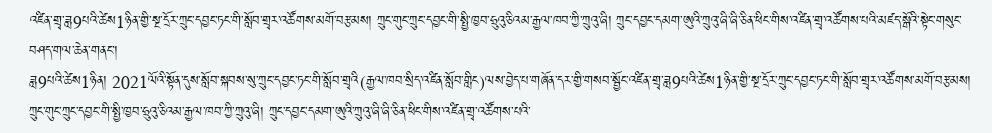འཛིན་གྲྭ་ཟླ9པའི་ཚེས1ཉིན་གྱི་སྔ་དྲོར་ཀྲུང་དབྱང་ཏང་གི་སློབ་གྲྭར་འཚོགས་མགོ་བརྩམས། ཀྲུང་གུང་ཀྲུང་དབྱང་གི་སྤྱི་ཁྱབ་ཧྲུའུ་ཅིའམ་རྒྱལ་ཁབ་ཀྱི་ཀྲུའུ་ཞི། ཀྲུང་དབྱང་དམག་ཨུའི་ཀྲུའུ་ཞི་ཞི་ཅིན་ཕིང་གིས་འཛིན་གྲྭ་འཚོགས་པའི་མཛད་སྒོའི་སྟེང་གསུང་བཤད་གལ་ཆེན་གནང་།
ཟླ9པའི་ཚེས1ཉིན། 2021ལོའི་སྟོན་དུས་སློབ་སྐབས་སུ་ཀྲུང་དབྱང་ཏང་གི་སློབ་གྲྭའི(རྒྱལ་ཁབ་སྲིད་འཛིན་སློབ་གླིང)ལས་བྱེད་པ་གཞོན་དར་གྱི་གསབ་སྦྱོང་འཛིན་གྲྭ་ཟླ9པའི་ཚེས1ཉིན་གྱི་སྔ་དྲོར་ཀྲུང་དབྱང་ཏང་གི་སློབ་གྲྭར་འཚོགས་མགོ་བརྩམས། ཀྲུང་གུང་ཀྲུང་དབྱང་གི་སྤྱི་ཁྱབ་ཧྲུའུ་ཅིའམ་རྒྱལ་ཁབ་ཀྱི་ཀྲུའུ་ཞི། ཀྲུང་དབྱང་དམག་ཨུའི་ཀྲུའུ་ཞི་ཞི་ཅིན་ཕིང་གིས་འཛིན་གྲྭ་འཚོགས་པའི་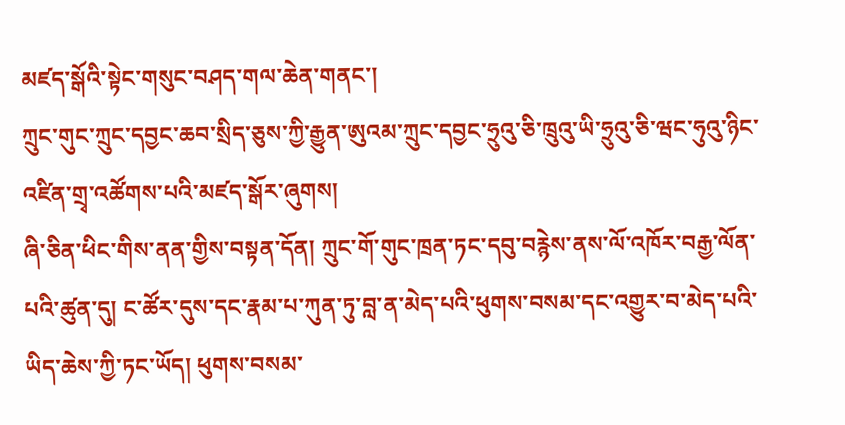མཛད་སྒོའི་སྟེང་གསུང་བཤད་གལ་ཆེན་གནང་།
ཀྲུང་གུང་ཀྲུང་དབྱང་ཆབ་སྲིད་ཅུས་ཀྱི་རྒྱུན་ཨུའམ་ཀྲུང་དབྱང་ཧྲུའུ་ཅི་ཁྲུའུ་ཡི་ཧྲུའུ་ཅི་ཝང་ཧུའུ་ཉིང་འཛིན་གྲྭ་འཚོགས་པའི་མཛད་སྒོར་ཞུགས།
ཞི་ཅིན་ཕིང་གིས་ནན་གྱིས་བསྟན་དོན། ཀྲུང་གོ་གུང་ཁྲན་ཏང་དབུ་བརྙེས་ནས་ལོ་འཁོར་བརྒྱ་ལོན་པའི་ཚུན་དུ། ང་ཚོར་དུས་དང་རྣམ་པ་ཀུན་ཏུ་བླ་ན་མེད་པའི་ཕུགས་བསམ་དང་འགྱུར་བ་མེད་པའི་ཡིད་ཆེས་ཀྱི་ཏང་ཡོད། ཕུགས་བསམ་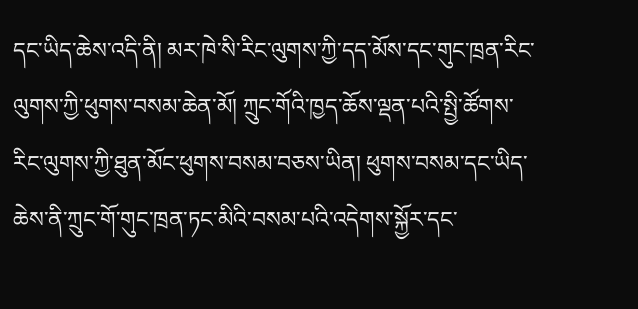དང་ཡིད་ཆེས་འདི་ནི། མར་ཁེ་སི་རིང་ལུགས་ཀྱི་དད་མོས་དང་གུང་ཁྲན་རིང་ལུགས་ཀྱི་ཕུགས་བསམ་ཆེན་མོ། ཀྲུང་གོའི་ཁྱད་ཆོས་ལྡན་པའི་སྤྱི་ཚོགས་རིང་ལུགས་ཀྱི་ཐུན་མོང་ཕུགས་བསམ་བཅས་ཡིན། ཕུགས་བསམ་དང་ཡིད་ཆེས་ནི་ཀྲུང་གོ་གུང་ཁྲན་ཏང་མིའི་བསམ་པའི་འདེགས་སྐྱོར་དང་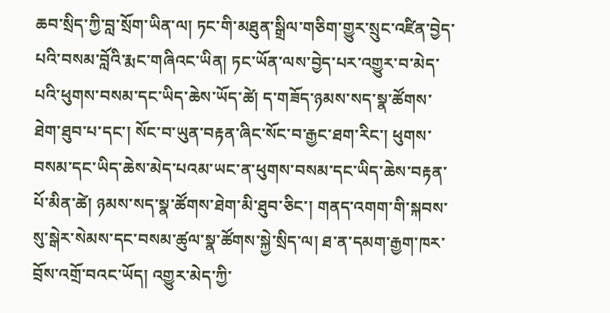ཆབ་སྲིད་ཀྱི་བླ་སྲོག་ཡིན་ལ། ཏང་གི་མཐུན་སྒྲིལ་གཅིག་གྱུར་སྲུང་འཛིན་བྱེད་པའི་བསམ་བློའི་རྨང་གཞིའང་ཡིན། ཏང་ཡོན་ལས་བྱེད་པར་འགྱུར་བ་མེད་པའི་ཕུགས་བསམ་དང་ཡིད་ཆེས་ཡོད་ཚེ། ད་གཟོད་ཉམས་སད་སྣ་ཚོགས་ཐེག་ཐུབ་པ་དང་། སོང་བ་ཡུན་བརྟན་ཞིང་སོང་བ་རྒྱང་ཐག་རིང་། ཕུགས་བསམ་དང་ཡིད་ཆེས་མེད་པའམ་ཡང་ན་ཕུགས་བསམ་དང་ཡིད་ཆེས་བརྟན་པོ་མིན་ཚེ། ཉམས་སད་སྣ་ཚོགས་ཐེག་མི་ཐུབ་ཅིང་། གནད་འགག་གི་སྐབས་སུ་སྒེར་སེམས་དང་བསམ་ཚུལ་སྣ་ཚོགས་སྐྱེ་སྲིད་ལ། ཐ་ན་དམག་རྒྱག་ཁར་བྲོས་འགྲོ་བའང་ཡོད། འགྱུར་མེད་ཀྱི་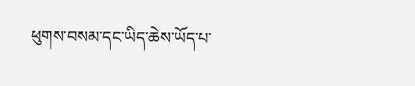ཕུགས་བསམ་དང་ཡིད་ཆེས་ཡོད་པ་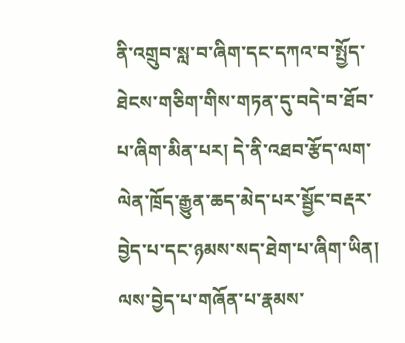ནི་འགྲུབ་སླ་བ་ཞིག་དང་དཀའ་བ་སྤྱོད་ཐེངས་གཅིག་གིས་གཏན་དུ་བདེ་བ་ཐོབ་པ་ཞིག་མིན་པར། དེ་ནི་འཐབ་རྩོད་ལག་ལེན་ཁྲོད་རྒྱུན་ཆད་མེད་པར་སྦྱོང་བརྡར་བྱེད་པ་དང་ཉམས་སད་ཐེག་པ་ཞིག་ཡིན། ལས་བྱེད་པ་གཞོན་པ་རྣམས་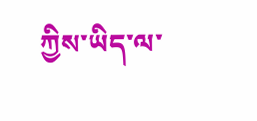ཀྱིས་ཡིད་ལ་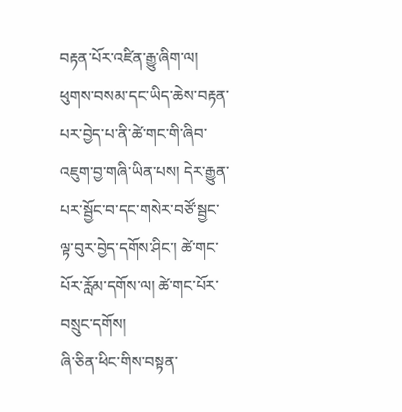བརྟན་པོར་འཛིན་རྒྱུ་ཞིག་ལ། ཕུགས་བསམ་དང་ཡིད་ཆེས་བརྟན་པར་བྱེད་པ་ནི་ཚེ་གང་གི་ཞིབ་འཇུག་བྱ་གཞི་ཡིན་པས། དེར་རྒྱུན་པར་སྦྱོང་བ་དང་གསེར་བཙོ་སྦྱང་ལྟ་བུར་བྱེད་དགོས་ཤིང་། ཚེ་གང་པོར་རློམ་དགོས་ལ། ཚེ་གང་པོར་བསྲུང་དགོས།
ཞི་ཅིན་ཕིང་གིས་བསྟན་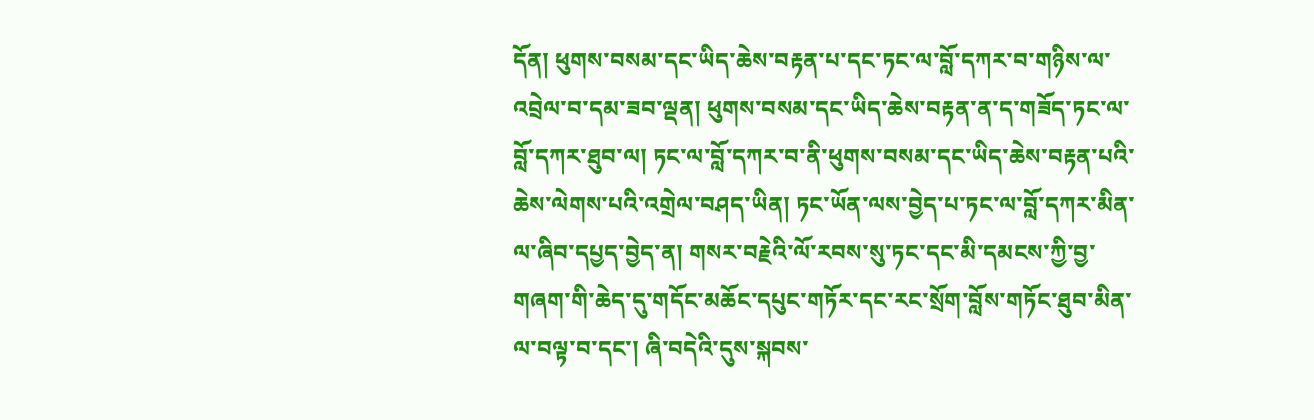དོན། ཕུགས་བསམ་དང་ཡིད་ཆེས་བརྟན་པ་དང་ཏང་ལ་བློ་དཀར་བ་གཉིས་ལ་འབྲེལ་བ་དམ་ཟབ་ལྡན། ཕུགས་བསམ་དང་ཡིད་ཆེས་བརྟན་ན་ད་གཟོད་ཏང་ལ་བློ་དཀར་ཐུབ་ལ། ཏང་ལ་བློ་དཀར་བ་ནི་ཕུགས་བསམ་དང་ཡིད་ཆེས་བརྟན་པའི་ཆེས་ལེགས་པའི་འགྲེལ་བཤད་ཡིན། ཏང་ཡོན་ལས་བྱེད་པ་ཏང་ལ་བློ་དཀར་མིན་ལ་ཞིབ་དཔྱད་བྱེད་ན། གསར་བརྗེའི་ལོ་རབས་སུ་ཏང་དང་མི་དམངས་ཀྱི་བྱ་གཞག་གི་ཆེད་དུ་གདོང་མཆོང་དཔུང་གཏོར་དང་རང་སྲོག་བློས་གཏོང་ཐུབ་མིན་ལ་བལྟ་བ་དང་། ཞི་བདེའི་དུས་སྐབས་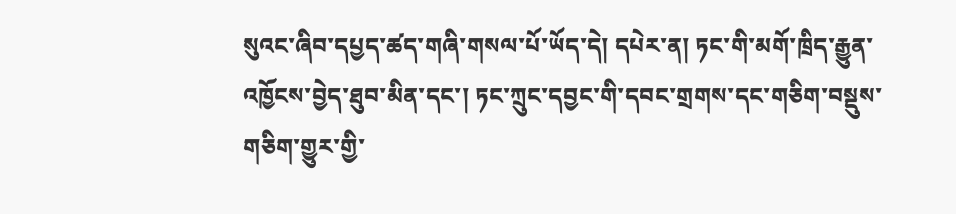སུའང་ཞིབ་དཔྱད་ཚད་གཞི་གསལ་པོ་ཡོད་དེ། དཔེར་ན། ཏང་གི་མགོ་ཁྲིད་རྒྱུན་འཁྱོངས་བྱེད་ཐུབ་མིན་དང་། ཏང་ཀྲུང་དབྱང་གི་དབང་གྲགས་དང་གཅིག་བསྡུས་གཅིག་གྱུར་གྱི་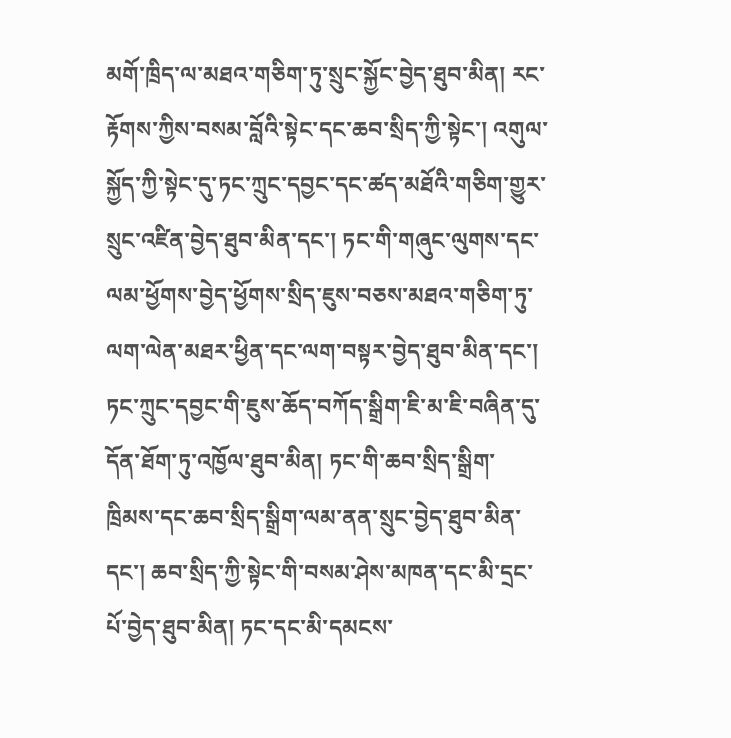མགོ་ཁྲིད་ལ་མཐའ་གཅིག་ཏུ་སྲུང་སྐྱོང་བྱེད་ཐུབ་མིན། རང་རྟོགས་ཀྱིས་བསམ་བློའི་སྟེང་དང་ཆབ་སྲིད་ཀྱི་སྟེང་། འགུལ་སྐྱོད་ཀྱི་སྟེང་དུ་ཏང་ཀྲུང་དབྱང་དང་ཚད་མཐོའི་གཅིག་གྱུར་སྲུང་འཛིན་བྱེད་ཐུབ་མིན་དང་། ཏང་གི་གཞུང་ལུགས་དང་ལམ་ཕྱོགས་བྱེད་ཕྱོགས་སྲིད་ཇུས་བཅས་མཐའ་གཅིག་ཏུ་ལག་ལེན་མཐར་ཕྱིན་དང་ལག་བསྟར་བྱེད་ཐུབ་མིན་དང་། ཏང་ཀྲུང་དབྱང་གི་ཇུས་ཆོད་བཀོད་སྒྲིག་ཇི་མ་ཇི་བཞིན་དུ་དོན་ཐོག་ཏུ་འཁྱོལ་ཐུབ་མིན། ཏང་གི་ཆབ་སྲིད་སྒྲིག་ཁྲིམས་དང་ཆབ་སྲིད་སྒྲིག་ལམ་ནན་སྲུང་བྱེད་ཐུབ་མིན་དང་། ཆབ་སྲིད་ཀྱི་སྟེང་གི་བསམ་ཤེས་མཁན་དང་མི་དྲང་པོ་བྱེད་ཐུབ་མིན། ཏང་དང་མི་དམངས་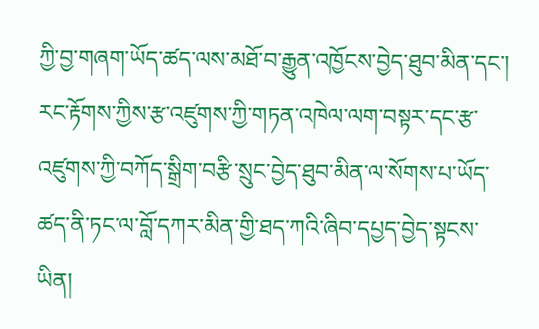ཀྱི་བྱ་གཞག་ཡོད་ཚད་ལས་མཐོ་བ་རྒྱུན་འཁྱོངས་བྱེད་ཐུབ་མིན་དང་། རང་རྟོགས་ཀྱིས་རྩ་འཛུགས་ཀྱི་གཏན་འཁེལ་ལག་བསྟར་དང་རྩ་འཛུགས་ཀྱི་བཀོད་སྒྲིག་བརྩི་སྲུང་བྱེད་ཐུབ་མིན་ལ་སོགས་པ་ཡོད་ཚད་ནི་ཏང་ལ་བློ་དཀར་མིན་གྱི་ཐད་ཀའི་ཞིབ་དཔྱད་བྱེད་སྟངས་ཡིན།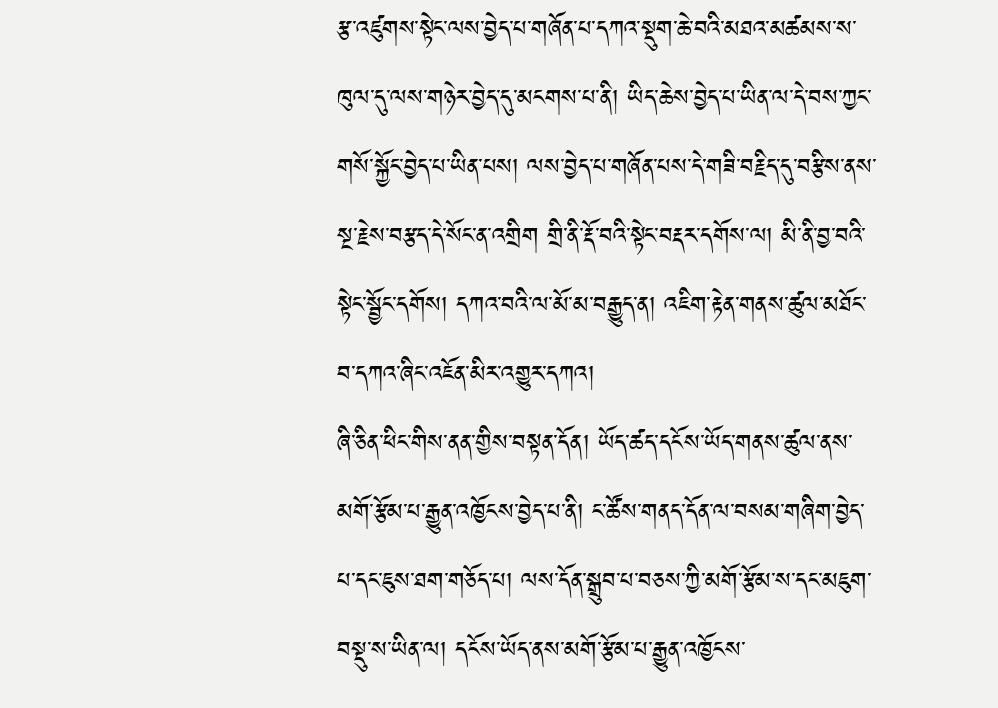རྩ་འཛུགས་སྟེང་ལས་བྱེད་པ་གཞོན་པ་དཀའ་སྡུག་ཆེ་བའི་མཐའ་མཚམས་ས་ཁུལ་དུ་ལས་གཉེར་བྱེད་དུ་མངགས་པ་ནི། ཡིད་ཆེས་བྱེད་པ་ཡིན་ལ་དེ་བས་ཀྱང་གསོ་སྐྱོང་བྱེད་པ་ཡིན་པས། ལས་བྱེད་པ་གཞོན་པས་དེ་གཟི་བརྗིད་དུ་བརྩིས་ནས་སྔ་རྗེས་བརྩད་དེ་སོང་ན་འགྲིག གྲི་ནི་རྡོ་བའི་སྟེང་བརྡར་དགོས་ལ། མི་ནི་བྱ་བའི་སྟེང་སྦྱོང་དགོས། དཀའ་བའི་ལ་མོ་མ་བརྒྱུད་ན། འཇིག་རྟེན་གནས་ཚུལ་མཐོང་བ་དཀའ་ཞིང་འཇོན་མིར་འགྱུར་དཀའ།
ཞི་ཅིན་ཕིང་གིས་ནན་གྱིས་བསྟན་དོན། ཡོད་ཚད་དངོས་ཡོད་གནས་ཚུལ་ནས་མགོ་རྩོམ་པ་རྒྱུན་འཁྱོངས་བྱེད་པ་ནི། ང་ཚོས་གནད་དོན་ལ་བསམ་གཞིག་བྱེད་པ་དང་ཇུས་ཐག་གཅོད་པ། ལས་དོན་སྒྲུབ་པ་བཅས་ཀྱི་མགོ་རྩོམ་ས་དང་མཇུག་བསྡུ་ས་ཡིན་ལ། དངོས་ཡོད་ནས་མགོ་རྩོམ་པ་རྒྱུན་འཁྱོངས་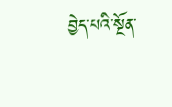བྱེད་པའི་སྔོན་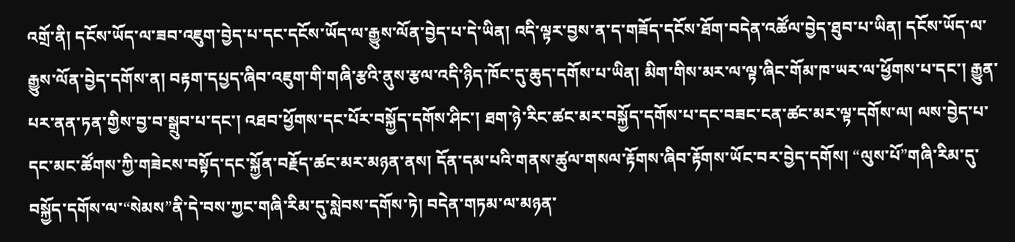འགྲོ་ནི། དངོས་ཡོད་ལ་ཟབ་འཇུག་བྱེད་པ་དང་དངོས་ཡོད་ལ་རྒྱུས་ལོན་བྱེད་པ་དེ་ཡིན། འདི་ལྟར་བྱས་ན་ད་གཟོད་དངོས་ཐོག་བདེན་འཚོལ་བྱེད་ཐུབ་པ་ཡིན། དངོས་ཡོད་ལ་རྒྱུས་ལོན་བྱེད་དགོས་ན། བརྟག་དཔྱད་ཞིབ་འཇུག་གི་གཞི་རྩའི་ནུས་རྩལ་འདི་ཉིད་ཁོང་དུ་ཆུད་དགོས་པ་ཡིན། མིག་གིས་མར་ལ་ལྟ་ཞིང་གོམ་ཁ་ཡར་ལ་ཕྱོགས་པ་དང་། རྒྱུན་པར་ནན་ཏན་གྱིས་བྱ་བ་སྒྲུབ་པ་དང་། འཐབ་ཕྱོགས་དང་པོར་བསྐྱོད་དགོས་ཤིང་། ཐག་ཉེ་རིང་ཚང་མར་བསྐྱོད་དགོས་པ་དང་བཟང་ངན་ཚང་མར་ལྟ་དགོས་ལ། ལས་བྱེད་པ་དང་མང་ཚོགས་ཀྱི་གཟེངས་བསྟོད་དང་སྐྱོན་བརྗོད་ཚང་མར་མཉན་ནས། དོན་དམ་པའི་གནས་ཚུལ་གསལ་རྟོགས་ཞིབ་རྟོགས་ཡོང་བར་བྱེད་དགོས། “ལུས་པོ”གཞི་རིམ་དུ་བསྐྱོད་དགོས་ལ་“སེམས”ནི་དེ་བས་ཀྱང་གཞི་རིམ་དུ་སླེབས་དགོས་ཏེ། བདེན་གཏམ་ལ་མཉན་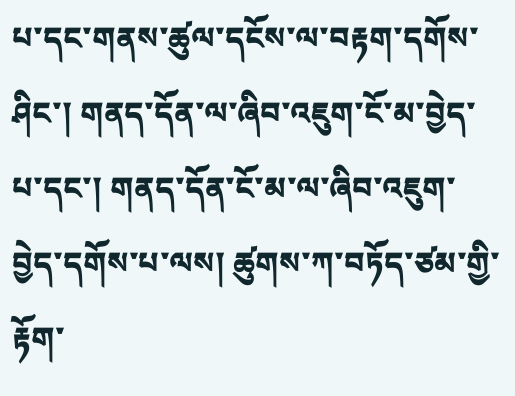པ་དང་གནས་ཚུལ་དངོས་ལ་བརྟག་དགོས་ཤིང་། གནད་དོན་ལ་ཞིབ་འཇུག་ངོ་མ་བྱེད་པ་དང་། གནད་དོན་ངོ་མ་ལ་ཞིབ་འཇུག་བྱེད་དགོས་པ་ལས། ཚུགས་ཀ་བཏོད་ཙམ་གྱི་རྟོག་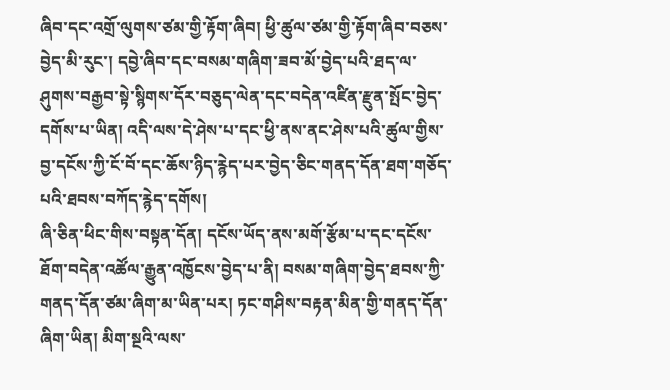ཞིབ་དང་འགྲོ་ལུགས་ཙམ་གྱི་རྟོག་ཞིབ། ཕྱི་ཚུལ་ཙམ་གྱི་རྟོག་ཞིབ་བཅས་བྱེད་མི་རུང་། དབྱེ་ཞིབ་དང་བསམ་གཞིག་ཟབ་མོ་བྱེད་པའི་ཐད་ལ་ཤུགས་བརྒྱབ་སྟེ་སྙིགས་དོར་བཅུད་ལེན་དང་བདེན་འཛིན་རྫུན་སྤོང་བྱེད་དགོས་པ་ཡིན། འདི་ལས་དེ་ཤེས་པ་དང་ཕྱི་ནས་ནང་ཤེས་པའི་ཚུལ་གྱིས་བྱ་དངོས་ཀྱི་ངོ་བོ་དང་ཆོས་ཉིད་རྙེད་པར་བྱེད་ཅིང་གནད་དོན་ཐག་གཅོད་པའི་ཐབས་བཀོད་རྙེད་དགོས།
ཞི་ཅིན་ཕིང་གིས་བསྟན་དོན། དངོས་ཡོད་ནས་མགོ་རྩོམ་པ་དང་དངོས་ཐོག་བདེན་འཚོལ་རྒྱུན་འཁྱོངས་བྱེད་པ་ནི། བསམ་གཞིག་བྱེད་ཐབས་ཀྱི་གནད་དོན་ཙམ་ཞིག་མ་ཡིན་པར། ཏང་གཤིས་བརྟན་མིན་གྱི་གནད་དོན་ཞིག་ཡིན། མིག་སྔའི་ལས་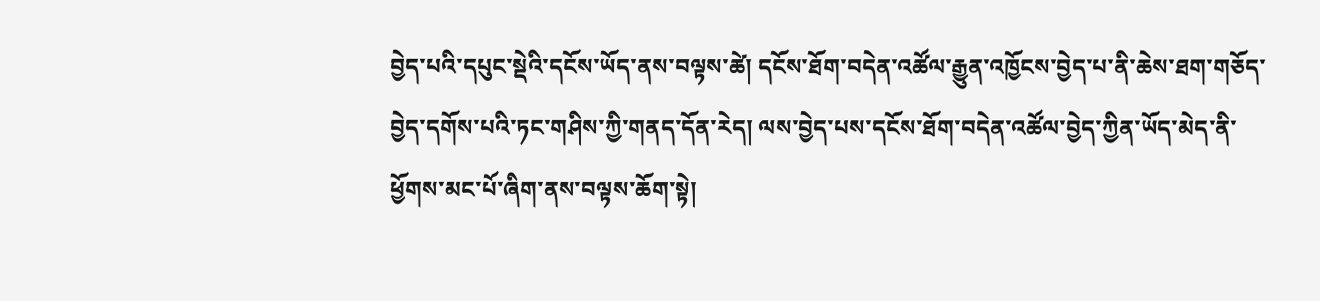བྱེད་པའི་དཔུང་སྡེའི་དངོས་ཡོད་ནས་བལྟས་ཚེ། དངོས་ཐོག་བདེན་འཚོལ་རྒྱུན་འཁྱོངས་བྱེད་པ་ནི་ཆེས་ཐག་གཅོད་བྱེད་དགོས་པའི་ཏང་གཤིས་ཀྱི་གནད་དོན་རེད། ལས་བྱེད་པས་དངོས་ཐོག་བདེན་འཚོལ་བྱེད་ཀྱིན་ཡོད་མེད་ནི་ཕྱོགས་མང་པོ་ཞིག་ནས་བལྟས་ཆོག་སྟེ།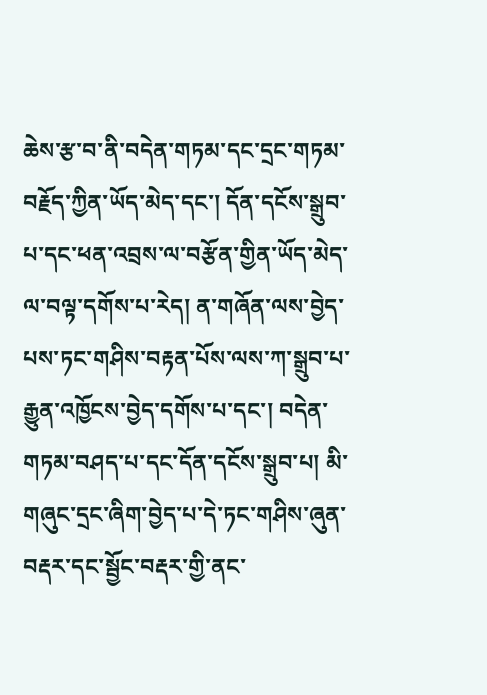ཆེས་རྩ་བ་ནི་བདེན་གཏམ་དང་དྲང་གཏམ་བརྗོད་ཀྱིན་ཡོད་མེད་དང་། དོན་དངོས་སྒྲུབ་པ་དང་ཕན་འབྲས་ལ་བརྩོན་གྱིན་ཡོད་མེད་ལ་བལྟ་དགོས་པ་རེད། ན་གཞོན་ལས་བྱེད་པས་ཏང་གཤིས་བརྟན་པོས་ལས་ཀ་སྒྲུབ་པ་རྒྱུན་འཁྱོངས་བྱེད་དགོས་པ་དང་། བདེན་གཏམ་བཤད་པ་དང་དོན་དངོས་སྒྲུབ་པ། མི་གཞུང་དྲང་ཞིག་བྱེད་པ་དེ་ཏང་གཤིས་ཞུན་བརྡར་དང་སྦྱོང་བརྡར་གྱི་ནང་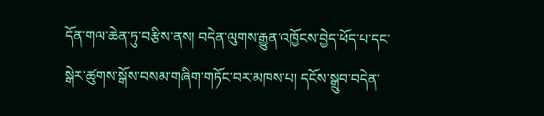དོན་གལ་ཆེན་ཏུ་བརྩིས་ནས། བདེན་ལུགས་རྒྱུན་འཁྱོངས་བྱེད་ཕོད་པ་དང་སྒེར་ཚུགས་སྒོས་བསམ་གཞིག་གཏོང་བར་མཁས་པ། དངོས་སྒྲུབ་བདེན་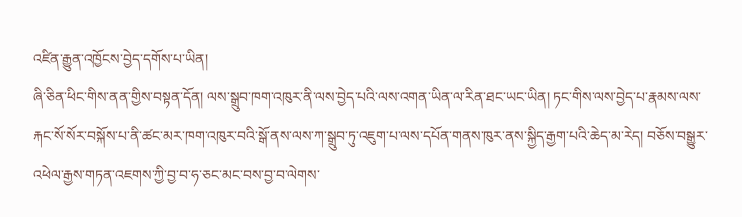འཛིན་རྒྱུན་འཁྱོངས་བྱེད་དགོས་པ་ཡིན།
ཞི་ཅིན་ཕིང་གིས་ནན་གྱིས་བསྟན་དོན། ལས་སྒྲུབ་ཁག་འཁུར་ནི་ལས་བྱེད་པའི་ལས་འགན་ཡིན་ལ་རིན་ཐང་ཡང་ཡིན། ཏང་གིས་ལས་བྱེད་པ་རྣམས་ལས་རྐང་སོ་སོར་བསྐོས་པ་ནི་ཚང་མར་ཁག་འཁུར་བའི་སྒོ་ནས་ལས་ཀ་སྒྲུབ་ཏུ་འཇུག་པ་ལས་དཔོན་གནས་ཁུར་ནས་སྐྱིད་རྒྱག་པའི་ཆེད་མ་རེད། བཅོས་བསྒྱུར་འཕེལ་རྒྱས་གཏན་འཇགས་ཀྱི་བྱ་བ་ཧ་ཅང་མང་བས་བྱ་བ་ལེགས་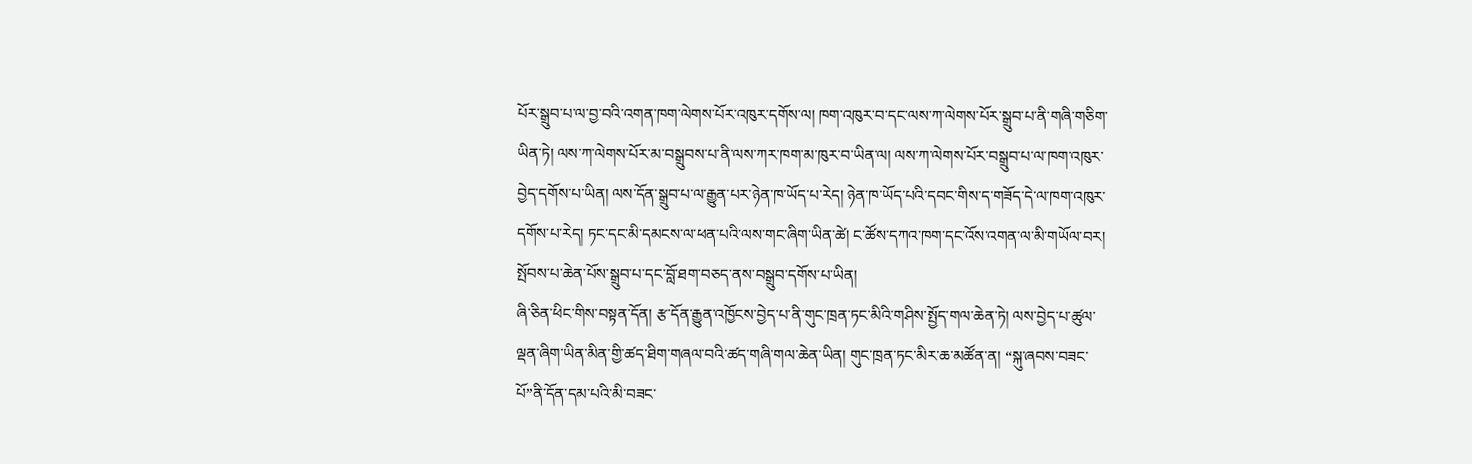པོར་སྒྲུབ་པ་ལ་བྱ་བའི་འགན་ཁག་ལེགས་པོར་འཁུར་དགོས་ལ། ཁག་འཁུར་བ་དང་ལས་ཀ་ལེགས་པོར་སྒྲུབ་པ་ནི་གཞི་གཅིག་ཡིན་ཏེ། ལས་ཀ་ལེགས་པོར་མ་བསྒྲུབས་པ་ནི་ལས་ཀར་ཁག་མ་ཁུར་བ་ཡིན་ལ། ལས་ཀ་ལེགས་པོར་བསྒྲུབ་པ་ལ་ཁག་འཁུར་བྱེད་དགོས་པ་ཡིན། ལས་དོན་སྒྲུབ་པ་ལ་རྒྱུན་པར་ཉེན་ཁ་ཡོད་པ་རེད། ཉེན་ཁ་ཡོད་པའི་དབང་གིས་ད་གཟོད་དེ་ལ་ཁག་འཁུར་དགོས་པ་རེད། ཏང་དང་མི་དམངས་ལ་ཕན་པའི་ལས་གང་ཞིག་ཡིན་ཚེ། ང་ཚོས་དཀའ་ཁག་དང་འོས་འགན་ལ་མི་གཡོལ་བར། སྤོབས་པ་ཆེན་པོས་སྒྲུབ་པ་དང་བློ་ཐག་བཅད་ནས་བསྒྲུབ་དགོས་པ་ཡིན།
ཞི་ཅིན་ཕིང་གིས་བསྟན་དོན། རྩ་དོན་རྒྱུན་འཁྱོངས་བྱེད་པ་ནི་གུང་ཁྲན་ཏང་མིའི་གཤིས་སྤྱོད་གལ་ཆེན་ཏེ། ལས་བྱེད་པ་ཚུལ་ལྡན་ཞིག་ཡིན་མིན་གྱི་ཚད་ཐིག་གཞལ་བའི་ཚད་གཞི་གལ་ཆེན་ཡིན། གུང་ཁྲན་ཏང་མིར་ཆ་མཚོན་ན། “སྐུ་ཞབས་བཟང་པོ”ནི་དོན་དམ་པའི་མི་བཟང་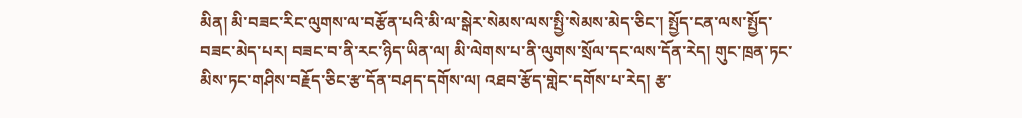མིན། མི་བཟང་རིང་ལུགས་ལ་བརྩོན་པའི་མི་ལ་སྒེར་སེམས་ལས་སྤྱི་སེམས་མེད་ཅིང་། སྤྱོད་ངན་ལས་སྤྱོད་བཟང་མེད་པར། བཟང་བ་ནི་རང་ཉིད་ཡིན་ལ། མི་ལེགས་པ་ནི་ལུགས་སྲོལ་དང་ལས་དོན་རེད། གུང་ཁྲན་ཏང་མིས་ཏང་གཤིས་བརྗོད་ཅིང་རྩ་དོན་བཤད་དགོས་ལ། འཐབ་རྩོད་གླེང་དགོས་པ་རེད། རྩ་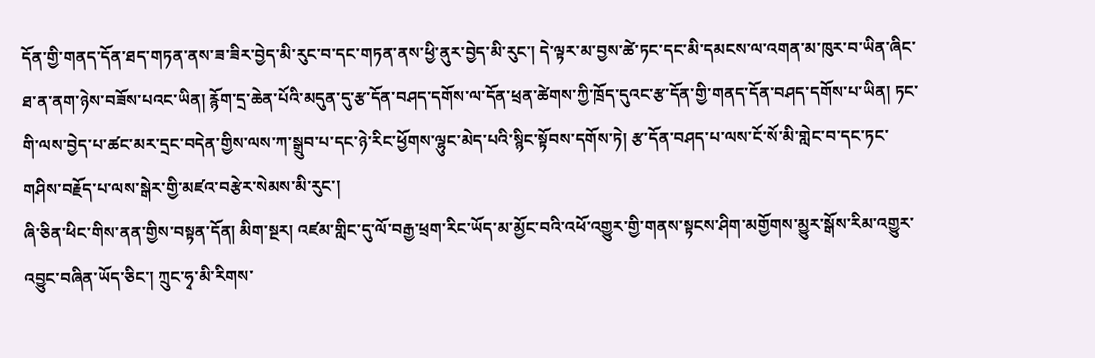དོན་གྱི་གནད་དོན་ཐད་གཏན་ནས་ཟ་ཟིར་བྱེད་མི་རུང་བ་དང་གཏན་ནས་ཕྱི་ནུར་བྱེད་མི་རུང་། དེ་ལྟར་མ་བྱས་ཚེ་ཏང་དང་མི་དམངས་ལ་འགན་མ་ཁུར་བ་ཡིན་ཞིང་ཐ་ན་ནག་ཉེས་བཟོས་པའང་ཡིན། རྙོག་དྲ་ཆེན་པོའི་མདུན་དུ་རྩ་དོན་བཤད་དགོས་ལ་དོན་ཕྲན་ཚེགས་ཀྱི་ཁྲོད་དུའང་རྩ་དོན་གྱི་གནད་དོན་བཤད་དགོས་པ་ཡིན། ཏང་གི་ལས་བྱེད་པ་ཚང་མར་དྲང་བདེན་གྱིས་ལས་ཀ་སྒྲུབ་པ་དང་ཉེ་རིང་ཕྱོགས་ལྷུང་མེད་པའི་སྙིང་སྟོབས་དགོས་ཏེ། རྩ་དོན་བཤད་པ་ལས་ངོ་སོ་མི་གླེང་བ་དང་ཏང་གཤིས་བརྗོད་པ་ལས་སྒེར་གྱི་མཛའ་བརྩེར་སེམས་མི་རུང་།
ཞི་ཅིན་ཕིང་གིས་ནན་གྱིས་བསྟན་དོན། མིག་སྔར། འཛམ་གླིང་དུ་ལོ་བརྒྱ་ཕྲག་རིང་ཡོད་མ་མྱོང་བའི་འཕོ་འགྱུར་གྱི་གནས་སྟངས་ཤིག་མགྱོགས་མྱུར་སྒོས་རིམ་འགྱུར་འབྱུང་བཞིན་ཡོད་ཅིང་། ཀྲུང་ཧྭ་མི་རིགས་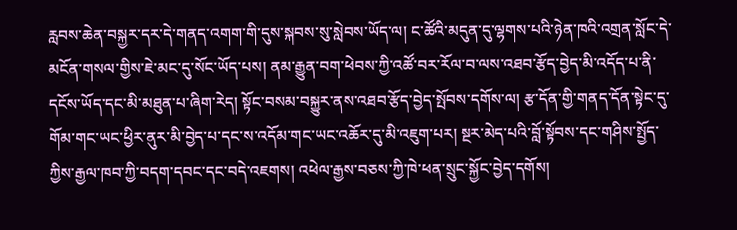རླབས་ཆེན་བསྐྱར་དར་དེ་གནད་འགག་གི་དུས་སྐབས་སུ་སླེབས་ཡོད་ལ། ང་ཚོའི་མདུན་དུ་ལྷགས་པའི་ཉེན་ཁའི་འགྲན་སློང་དེ་མངོན་གསལ་གྱིས་ཇེ་མང་དུ་སོང་ཡོད་པས། ནམ་རྒྱུན་བག་ཕེབས་ཀྱི་འཚོ་བར་རོལ་བ་ལས་འཐབ་རྩོད་བྱེད་མི་འདོད་པ་ནི་དངོས་ཡོད་དང་མི་མཐུན་པ་ཞིག་རེད། སྟོང་བསམ་བསྐྱུར་ནས་འཐབ་རྩོད་བྱེད་སྤོབས་དགོས་ལ། རྩ་དོན་གྱི་གནད་དོན་སྟེང་དུ་གོམ་གང་ཡང་ཕྱིར་ནུར་མི་བྱེད་པ་དང་ས་འདོམ་གང་ཡང་འཆོར་དུ་མི་འཇུག་པར། སྔར་མེད་པའི་བློ་སྟོབས་དང་གཤིས་སྤྱོད་ཀྱིས་རྒྱལ་ཁབ་ཀྱི་བདག་དབང་དང་བདེ་འཇགས། འཕེལ་རྒྱས་བཅས་ཀྱི་ཁེ་ཕན་སྲུང་སྐྱོང་བྱེད་དགོས།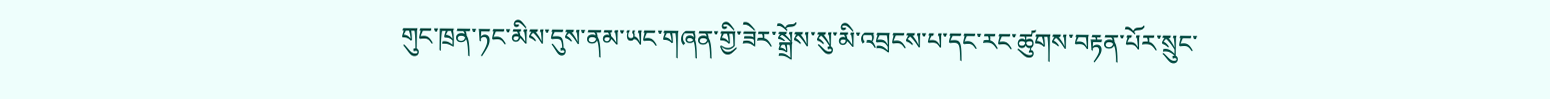གུང་ཁྲན་ཏང་མིས་དུས་ནམ་ཡང་གཞན་གྱི་ཟེར་སྒྲོས་སུ་མི་འབྲངས་པ་དང་རང་ཚུགས་བརྟན་པོར་སྲུང་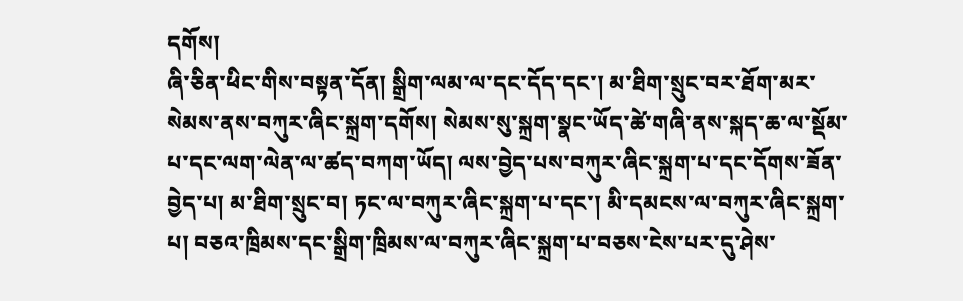དགོས།
ཞི་ཅིན་ཕིང་གིས་བསྟན་དོན། སྒྲིག་ལམ་ལ་དང་དོད་དང་། མ་ཐིག་སྲུང་བར་ཐོག་མར་སེམས་ནས་བཀུར་ཞིང་སྐྲག་དགོས། སེམས་སུ་སྐྲག་སྣང་ཡོད་ཚེ་གཞི་ནས་སྐད་ཆ་ལ་སྡོམ་པ་དང་ལག་ལེན་ལ་ཚད་བཀག་ཡོད། ལས་བྱེད་པས་བཀུར་ཞིང་སྐྲག་པ་དང་དོགས་ཟོན་བྱེད་པ། མ་ཐིག་སྲུང་བ། ཏང་ལ་བཀུར་ཞིང་སྐྲག་པ་དང་། མི་དམངས་ལ་བཀུར་ཞིང་སྐྲག་པ། བཅའ་ཁྲིམས་དང་སྒྲིག་ཁྲིམས་ལ་བཀུར་ཞིང་སྐྲག་པ་བཅས་ངེས་པར་དུ་ཤེས་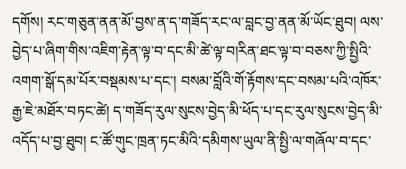དགོས། རང་གཅུན་ནན་མོ་བྱས་ན་ད་གཟོད་རང་ལ་བླང་བྱ་ནན་མོ་ཡོང་ཐུབ། ལས་བྱེད་པ་ཞིག་གིས་འཇིག་རྟེན་ལྟ་བ་དང་མི་ཚེ་ལྟ་བ།རིན་ཐང་ལྟ་བ་བཅས་ཀྱི་སྤྱིའི་འགག་སྒོ་དམ་པོར་བསྡམས་པ་དང་། བསམ་བློའི་གོ་རྟོགས་དང་བསམ་པའི་འཁོར་རྒྱ་ཇེ་མཐོར་བཏང་ཚེ། ད་གཟོད་རུལ་སུངས་བྱེད་མི་ཕོད་པ་དང་རུལ་སུངས་བྱེད་མི་འདོད་པ་བྱ་ཐུབ། ང་ཚོ་གུང་ཁྲན་ཏང་མིའི་དམིགས་ཡུལ་ནི་སྤྱི་ལ་གཞོལ་བ་དང་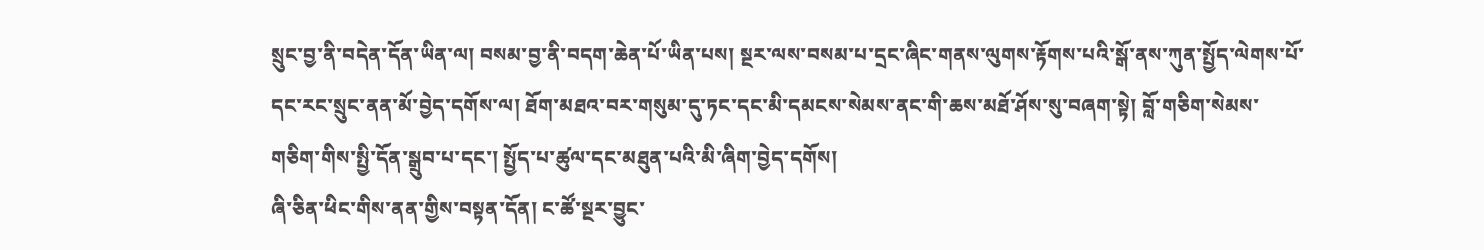སྲུང་བྱ་ནི་བདེན་དོན་ཡིན་ལ། བསམ་བྱ་ནི་བདག་ཆེན་པོ་ཡིན་པས། སྔར་ལས་བསམ་པ་དྲང་ཞིང་གནས་ལུགས་རྟོགས་པའི་སྒོ་ནས་ཀུན་སྤྱོད་ལེགས་པོ་དང་རང་སྲུང་ནན་མོ་བྱེད་དགོས་ལ། ཐོག་མཐའ་བར་གསུམ་དུ་ཏང་དང་མི་དམངས་སེམས་ནང་གི་ཆས་མཐོ་ཤོས་སུ་བཞག་སྟེ། བློ་གཅིག་སེམས་གཅིག་གིས་སྤྱི་དོན་སྒྲུབ་པ་དང་། སྤྱོད་པ་ཚུལ་དང་མཐུན་པའི་མི་ཞིག་བྱེད་དགོས།
ཞི་ཅིན་ཕིང་གིས་ནན་གྱིས་བསྟན་དོན། ང་ཚོ་སྔར་བྱུང་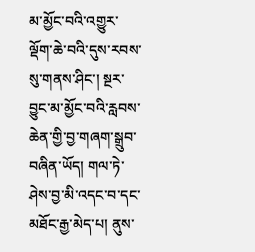མ་མྱོང་བའི་འགྱུར་ལྡོག་ཆེ་བའི་དུས་རབས་སུ་གནས་ཤིང་། སྔར་བྱུང་མ་མྱོང་བའི་རླབས་ཆེན་གྱི་བྱ་གཞག་སྒྲུབ་བཞིན་ཡོད། གལ་ཏེ་ཤེས་བྱ་མི་འདང་བ་དང་མཐོང་རྒྱ་མེད་པ། ནུས་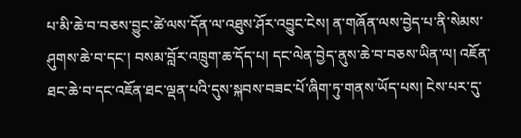པ་མི་ཆེ་བ་བཅས་བྱུང་ཚེ་ལས་དོན་ལ་འཐུས་ཤོར་འབྱུང་ངེས། ན་གཞོན་ལས་བྱེད་པ་ནི་སེམས་ཤུགས་ཆེ་བ་དང་། བསམ་བློར་འཁྲུག་ཆ་དོད་པ། དང་ལེན་བྱེད་ནུས་ཆེ་བ་བཅས་ཡིན་ལ། འཇོན་ཐང་ཆེ་བ་དང་འཇོན་ཐང་ལྡན་པའི་དུས་སྐབས་བཟང་པོ་ཞིག་ཏུ་གནས་ཡོད་པས། ངེས་པར་དུ་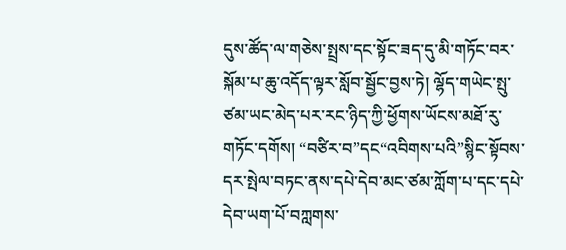དུས་ཚོད་ལ་གཅེས་སྤྲས་དང་སྟོང་ཟད་དུ་མི་གཏོང་བར་སྐོམ་པ་ཆུ་འདོད་ལྟར་སློབ་སྦྱོང་བྱས་ཏེ། ལྷོད་གཡེང་སྤུ་ཙམ་ཡང་མེད་པར་རང་ཉིད་ཀྱི་ཕྱོགས་ཡོངས་མཐོ་རུ་གཏོང་དགོས། “བཙིར་བ”དང“འབིགས་པའི”སྙིང་སྟོབས་དར་སྤེལ་བཏང་ནས་དཔེ་དེབ་མང་ཙམ་ཀློག་པ་དང་དཔེ་དེབ་ཡག་པོ་བཀླགས་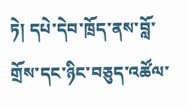ཏེ། དཔེ་དེབ་ཁྲོད་ནས་བློ་གྲོས་དང་ཉིང་བཅུད་འཚོལ་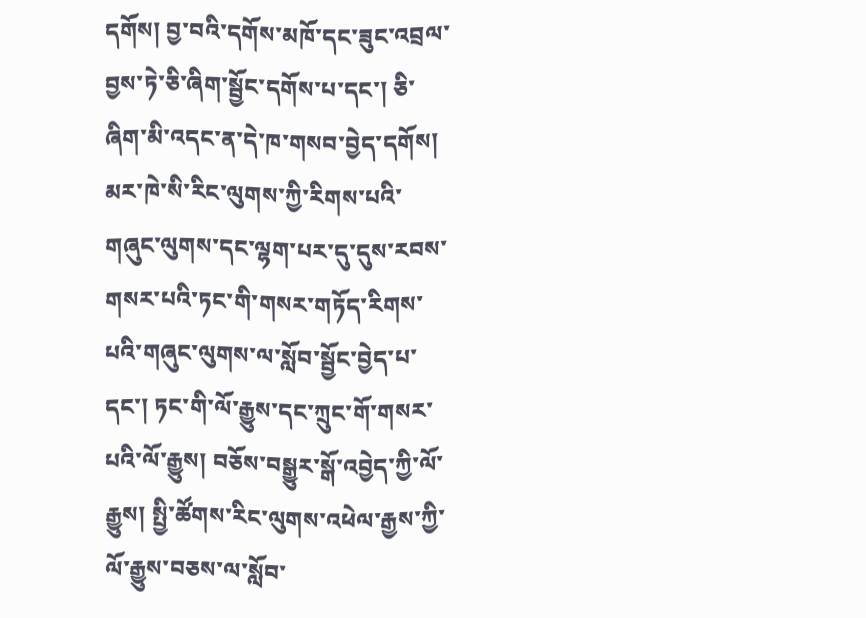དགོས། བྱ་བའི་དགོས་མཁོ་དང་ཟུང་འབྲལ་བྱས་ཏེ་ཅི་ཞིག་སྦྱོང་དགོས་པ་དང་། ཅི་ཞིག་མི་འདང་ན་དེ་ཁ་གསབ་བྱེད་དགོས། མར་ཁེ་སི་རིང་ལུགས་ཀྱི་རིགས་པའི་གཞུང་ལུགས་དང་ལྷག་པར་དུ་དུས་རབས་གསར་པའི་ཏང་གི་གསར་གཏོད་རིགས་པའི་གཞུང་ལུགས་ལ་སློབ་སྦྱོང་བྱེད་པ་དང་། ཏང་གི་ལོ་རྒྱུས་དང་ཀྲུང་གོ་གསར་པའི་ལོ་རྒྱུས། བཅོས་བསྒྱུར་སྒོ་འབྱེད་ཀྱི་ལོ་རྒྱུས། སྤྱི་ཚོགས་རིང་ལུགས་འཕེལ་རྒྱས་ཀྱི་ལོ་རྒྱུས་བཅས་ལ་སློབ་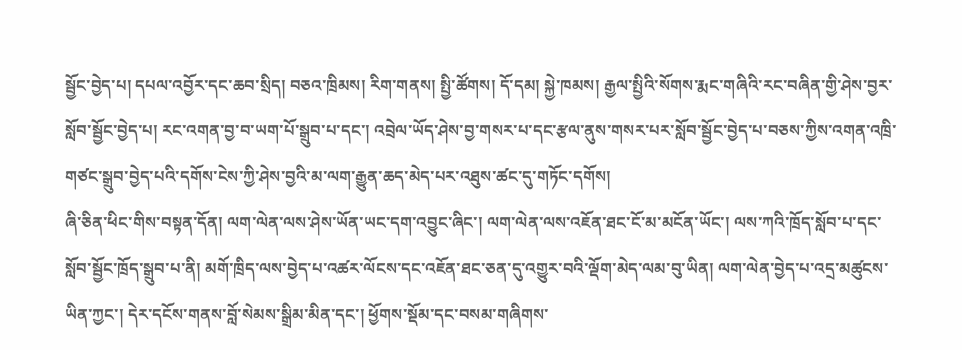སྦྱོང་བྱེད་པ། དཔལ་འབྱོར་དང་ཆབ་སྲིད། བཅའ་ཁྲིམས། རིག་གནས། སྤྱི་ཚོགས། དོ་དམ། སྐྱེ་ཁམས། རྒྱལ་སྤྱིའི་སོགས་རྨང་གཞིའི་རང་བཞིན་གྱི་ཤེས་བྱར་སློབ་སྦྱོང་བྱེད་པ། རང་འགན་བྱ་བ་ཡག་པོ་སྒྲུབ་པ་དང་། འབྲེལ་ཡོད་ཤེས་བྱ་གསར་པ་དང་རྩལ་ནུས་གསར་པར་སློབ་སྦྱོང་བྱེད་པ་བཅས་ཀྱིས་འགན་འཁྲི་གཙང་སྒྲུབ་བྱེད་པའི་དགོས་ངེས་ཀྱི་ཤེས་བྱའི་མ་ལག་རྒྱུན་ཆད་མེད་པར་འཐུས་ཚང་དུ་གཏོང་དགོས།
ཞི་ཅིན་ཕིང་གིས་བསྟན་དོན། ལག་ལེན་ལས་ཤེས་ཡོན་ཡང་དག་འབྱུང་ཞིང་། ལག་ལེན་ལས་འཇོན་ཐང་ངོ་མ་མངོན་ཡོང་། ལས་ཀའི་ཁྲོད་སློབ་པ་དང་སློབ་སྦྱོང་ཁྲོད་སྒྲུབ་པ་ནི། མགོ་ཁྲིད་ལས་བྱེད་པ་འཚར་ལོངས་དང་འཇོན་ཐང་ཅན་དུ་འགྱུར་བའི་ལྡོག་མེད་ལམ་བུ་ཡིན། ལག་ལེན་བྱེད་པ་འདྲ་མཚུངས་ཡིན་ཀྱང་། དེར་དངོས་གནས་བློ་སེམས་སྒྲིམ་མིན་དང་། ཕྱོགས་སྡོམ་དང་བསམ་གཞིགས་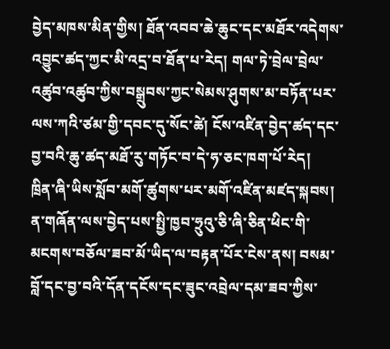བྱེད་མཁས་མིན་གྱིས། ཐོན་འབབ་ཆེ་ཆུང་དང་མཐོར་འདེགས་འབྱུང་ཚད་ཀྱང་མི་འདྲ་བ་ཐོན་པ་རེད། གལ་ཏེ་བྲེལ་བྲེལ་འཚུབ་འཚུབ་ཀྱིས་བསྒྲུབས་ཀྱང་སེམས་ཤུགས་མ་བཏོན་པར་ལས་ཀའི་ཙམ་གྱི་དབང་དུ་སོང་ཚེ། ངོས་འཛིན་བྱེད་ཚད་དང་བྱ་བའི་ཆུ་ཚད་མཐོ་རུ་གཏོང་བ་དེ་ཧ་ཅང་ཁག་པོ་རེད།
ཁྲིན་ཞི་ཡིས་སློབ་མགོ་ཚུགས་པར་མགོ་འཛིན་མཛད་སྐབས། ན་གཞོན་ལས་བྱེད་པས་སྤྱི་ཁྱབ་ཧྲུའུ་ཅི་ཞི་ཅིན་ཕིང་གི་མངགས་བཅོལ་ཟབ་མོ་ཡིད་ལ་བརྟན་པོར་ངེས་ནས། བསམ་བློ་དང་བྱ་བའི་དོན་དངོས་དང་ཟུང་འབྲེལ་དམ་ཟབ་ཀྱིས་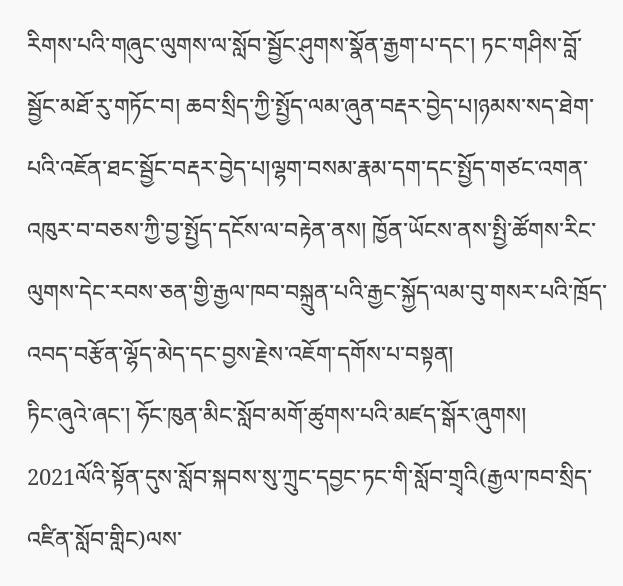རིགས་པའི་གཞུང་ལུགས་ལ་སློབ་སྦྱོང་ཤུགས་སྣོན་རྒྱག་པ་དང་། ཏང་གཤིས་བློ་སྦྱོང་མཐོ་རུ་གཏོང་བ། ཆབ་སྲིད་ཀྱི་སྤྱོད་ལམ་ཞུན་བརྡར་བྱེད་པ།ཉམས་སད་ཐེག་པའི་འཇོན་ཐང་སྦྱོང་བརྡར་བྱེད་པ།ལྷག་བསམ་རྣམ་དག་དང་སྤྱོད་གཙང་འགན་འཁུར་བ་བཅས་ཀྱི་བྱ་སྤྱོད་དངོས་ལ་བརྟེན་ནས། ཁྱོན་ཡོངས་ནས་སྤྱི་ཚོགས་རིང་ལུགས་དེང་རབས་ཅན་གྱི་རྒྱལ་ཁབ་བསྐྲུན་པའི་རྒྱང་སྐྱོད་ལམ་བུ་གསར་པའི་ཁྲོད་འབད་བརྩོན་ལྷོད་མེད་དང་བྱས་རྗེས་འཇོག་དགོས་པ་བསྟན།
ཏིང་ཞུའེ་ཞང་། ཧོང་ཁུན་མིང་སློབ་མགོ་ཚུགས་པའི་མཛད་སྒོར་ཞུགས།
2021ལོའི་སྟོན་དུས་སློབ་སྐབས་སུ་ཀྲུང་དབྱང་ཏང་གི་སློབ་གྲྭའི(རྒྱལ་ཁབ་སྲིད་འཛིན་སློབ་གླིང)ལས་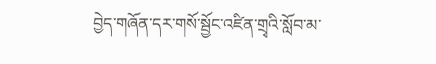བྱེད་གཞོན་དར་གསོ་སྦྱོང་འཛིན་གྲྭའི་སློབ་མ་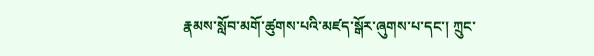རྣམས་སློབ་མགོ་ཚུགས་པའི་མཛད་སྒོར་ཞུགས་པ་དང་། ཀྲུང་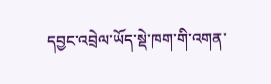དབྱང་འབྲེལ་ཡོད་སྡེ་ཁག་གི་འགན་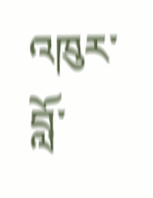འཁུར་བློ་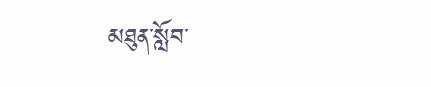མཐུན་སློབ་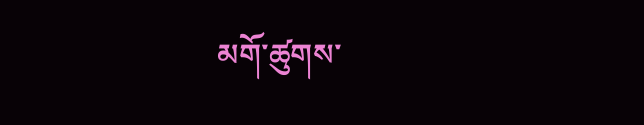མགོ་ཚུགས་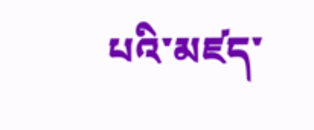པའི་མཛད་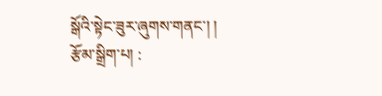སྒོའི་སྟེང་ཟུར་ཞུགས་གནང་། །
རྩོམ་སྒྲིག་པ། :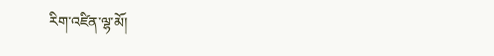རིག་འཛིན་ལྷ་མོ།